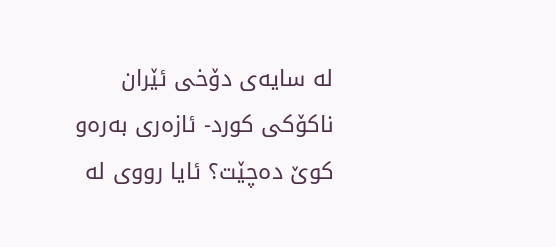له‌ سایه‌ی دۆخی ئێران ناكۆكی كورد- ئازه‌ری به‌ره‌و كوێ ده‌چێت؟ ئایا رووی له‌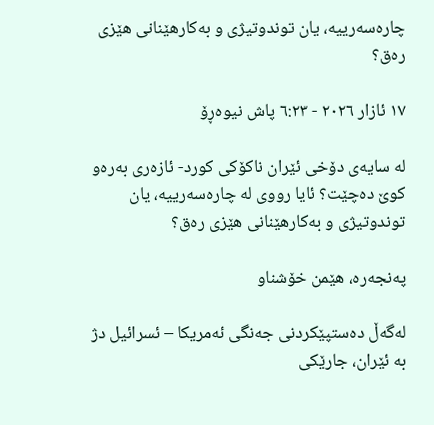چاره‌سه‌رییه‌، یان توندوتیژی و به‌كارهێنانی هێزی ره‌ق‌؟

١٧ ئازار ٢٠٢٦ - ٦:٢٣ پاش نیوەڕۆ

له‌ سایه‌ی دۆخی ئێران ناكۆكی كورد- ئازه‌ری به‌ره‌و كوێ ده‌چێت؟ ئایا رووی له‌ چاره‌سه‌رییه‌، یان توندوتیژی و به‌كارهێنانی هێزی ره‌ق‌؟

پەنجەرە، هێمن خۆشناو

له‌گه‌ڵ ده‌ستپێكردنی جه‌نگی ئه‌مریكا – ئسرائیل دژ به‌ ئێران، جارێكی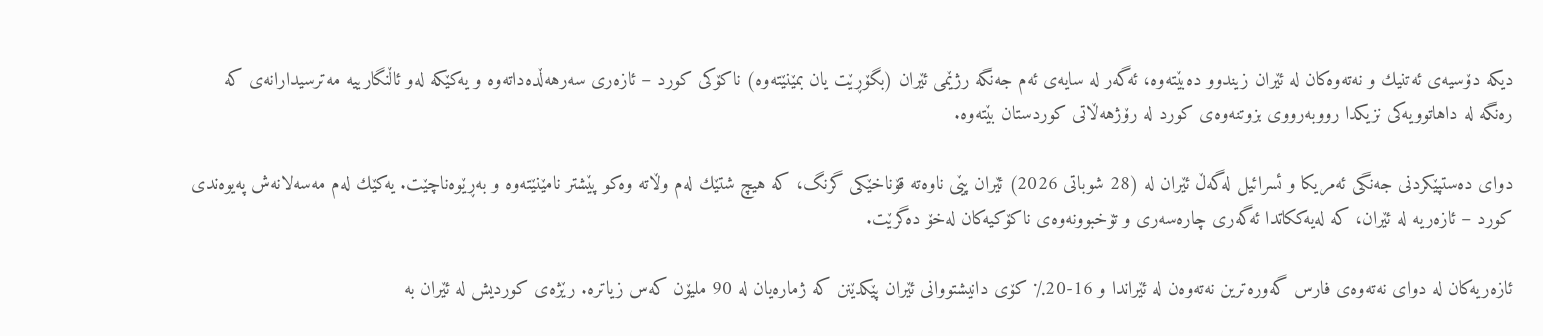دیكه‌ دۆسیه‌ی ئه‌تنیك و نه‌ته‌وه‌كان له‌ ئێران زیندوو ده‌بێته‌وه‌، ئه‌گه‌ر له‌ سایه‌ی ئه‌م جه‌نگه‌ رژێمی ئێران (بگۆڕێت یان بمێنێته‌وه‌) ناكۆكی كورد – ئازه‌ری سه‌رهه‌ڵده‌داته‌وه‌ و یه‌كێكه‌ له‌و ئاڵنگارییە مه‌ترسیدارانه‌ی كه‌ ره‌نگه‌ له‌ داهاتوویه‌كی نزیكدا رووبه‌رووی بزوتنه‌وه‌ی كورد له‌ رۆژهه‌ڵاتی كوردستان بێته‌وه‌.

دوای ده‌ستپێكردنی جه‌نگی ئه‌مریكا و ئسرائیل له‌گه‌ڵ ئێران له‌ (28 شوباتی 2026) ئێران پێی ناوه‌ته‌ قۆناخێكی گرنگ، كه‌ هیچ شتێك له‌م وڵاته‌ وه‌كو پێشتر نامێنێته‌وه‌ و به‌ڕێوه‌ناچێت. یه‌كێك له‌م مه‌سه‌لانه‌ش په‌یوه‌ندی كورد – ئازه‌ریه‌ له‌ ئێران، كه‌ له‌یه‌ككاتدا ئه‌گه‌ری چاره‌سه‌ری و تۆخبوونه‌وه‌ی ناكۆكیه‌كان له‌خۆ ده‌گرێت.

ئازه‌ریه‌كان له‌ دوای نه‌ته‌وه‌ی فارس گه‌وره‌ترین نه‌ته‌وه‌ن له‌ ئێراندا و 16-20٪ كۆی دانیشتووانی ئێران پێكدێنن كه‌ ژماره‌یان له‌ 90 ملیۆن كه‌س زیاتره‌. رێژه‌ی كوردیش له‌ ئێران به‌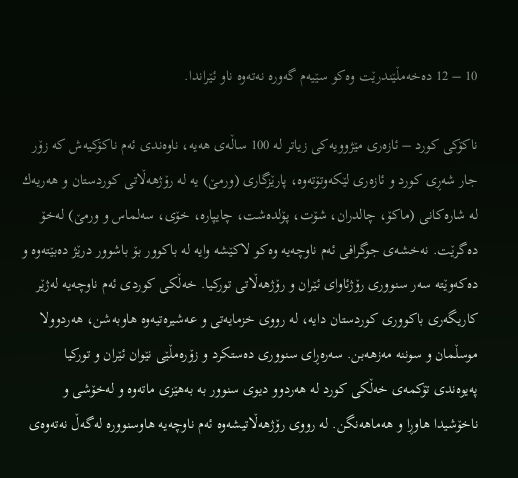10 – 12 ده‌خه‌مڵێندرێت وه‌كو سێیه‌م گه‌وره‌ نه‌ته‌وه‌ ناو ئێراندا.

ناكۆكی كورد – ئازه‌ری مێژوویه‌كی زیاتر له‌ 100 ساڵه‌ی هه‌یه‌، ناوه‌ندی ئه‌م ناكۆكیه‌ش كه‌ زۆر جار شه‌ڕی كورد و ئازه‌ری لێكه‌وتۆته‌وه‌، پارێزگاری (ورمێ) یه‌ له‌ رۆژهه‌ڵاتی كوردستان و هه‌ریه‌ك له‌ شاره‌كانی (ماكۆ، چالدران، شۆت، پۆلده‌شت، چایپاره‌، خۆی، سه‌لماس و ورمێ) له‌خۆ ده‌گرێت. نه‌خشه‌ی جوگرافی ئه‌م ناوچه‌یه‌ وه‌كو لاكێشه‌ وایه‌ له‌ باكوور بۆ باشوور درێژ ده‌بێته‌وه‌ و ده‌كه‌وێته‌ سه‌ر سنووری رۆژئاوای ئێران و رۆژهه‌ڵاتی توركیا. خه‌ڵكی كوردی ئه‌م ناوچه‌یه‌ له‌ژێر كاریگه‌ری باكووری كوردستان دایه‌، له‌ رووی خزمایه‌تی و عه‌شیره‌تیه‌وه‌ هاوبه‌شن، هه‌ردوولا موسڵمان و سوننه‌ مه‌زهه‌بن. سه‌ره‌ڕای سنووری ده‌ستكرد و زۆره‌مڵێی نێوان ئێران و توركیا  په‌یوه‌ندی تۆكمه‌ی خه‌ڵكی كورد له‌ هه‌ردوو دیوی سنوور به‌ به‌هێزی ماته‌وه‌ و له‌خۆشی و ناخۆشیدا هاوڕا و هه‌ماهه‌نگن. له‌ رووی رۆژهه‌ڵاتیشه‌وه‌ ئه‌م ناوچه‌یه‌ هاوسنووره‌ له‌گه‌ڵ نه‌ته‌وه‌ی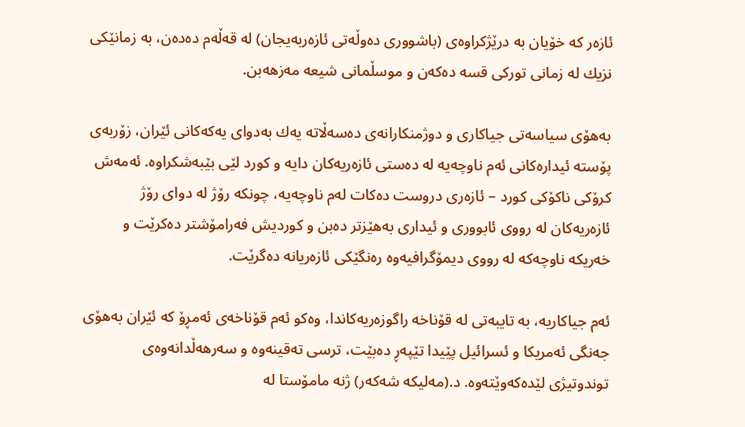ئازه‌ر كه‌ خۆیان به‌ درێژكراوه‌ی (باشووری ده‌وڵه‌تی ئازه‌ربه‌یجان) له‌ قه‌ڵه‌م ده‌ده‌ن،‌ به‌ زمانێكی نزیك له‌ زمانی توركی قسه‌ ده‌كه‌ن و موسڵمانی شیعه‌ مه‌زهه‌بن.

به‌هۆی سیاسه‌تی جیاكاری و دوژمنكارانه‌ی ده‌سه‌ڵاته‌ یه‌ك به‌دوای یه‌كه‌كانی ئێران، زۆربه‌ی پۆسته‌ ئیداره‌كانی ئه‌م ناوچه‌یه‌ له‌ ده‌ستی ئازه‌ریه‌كان دایه‌ و كورد لێی بێبه‌شكراوه‌. ئه‌مه‌ش كرۆكی ناكۆكی كورد – ئازه‌ری دروست ده‌كات له‌م ناوچه‌یه‌، چونكه‌ رۆژ له‌ دوای رۆژ ئازه‌ریه‌كان له‌ رووی ئابووری و ئیداری به‌هێزتر ده‌بن و كوردیش فه‌رامۆشتر ده‌كرێت و خه‌ریكه‌ ناوچه‌كه له‌ رووی دیمۆگرافیه‌وه‌‌ ره‌نگێكی ئازه‌ریانه‌ ده‌گرێت.

ئه‌م جیاكاریه‌، به‌ تایبه‌تی له‌ قۆناخه‌ راگوزه‌ریه‌كاندا، وه‌كو ئه‌م قۆناخه‌ی ئه‌مڕۆ كه‌ ئێران به‌هۆی جه‌نگی ئه‌مریكا و ئسرائیل پێیدا تێپه‌ڕ ده‌بێت، ترسی ته‌قینه‌وه‌ و سه‌رهه‌ڵدانه‌وه‌ی توندوتیژی لێده‌كه‌وێته‌وه‌. د.(مه‌لیكه‌ شه‌كه‌ر) ژنه‌ مامۆستا له‌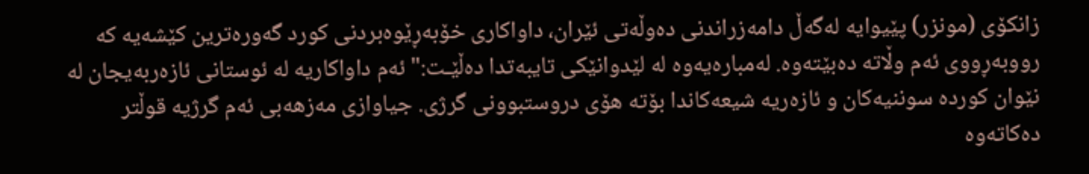زانكۆی (مونزر) پێیوایه‌ له‌گه‌ڵ دامه‌زراندنی ده‌وڵه‌تی ئێران، داواكاری خۆبه‌ڕێوه‌بردنی كورد گه‌وره‌ترین كێشه‌یه‌ كه‌ رووبه‌ڕووی ئه‌م وڵاته‌ ده‌بێته‌وه‌. له‌مباره‌یه‌وه‌ له‌ لێدوانێكی تایبه‌تدا ده‌ڵێـت:" ئه‌م داواكاریه‌ له‌ ئوستانی ئازه‌ربه‌یجان له‌ نێوان كورده‌ سوننیه‌كان و ئازه‌ریه‌ شیعه‌كاندا بۆته‌ هۆی دروستبوونی گرژی. جیاوازی مه‌زهه‌بی ئه‌م گرژیه‌ قوڵتر ده‌كاته‌وه‌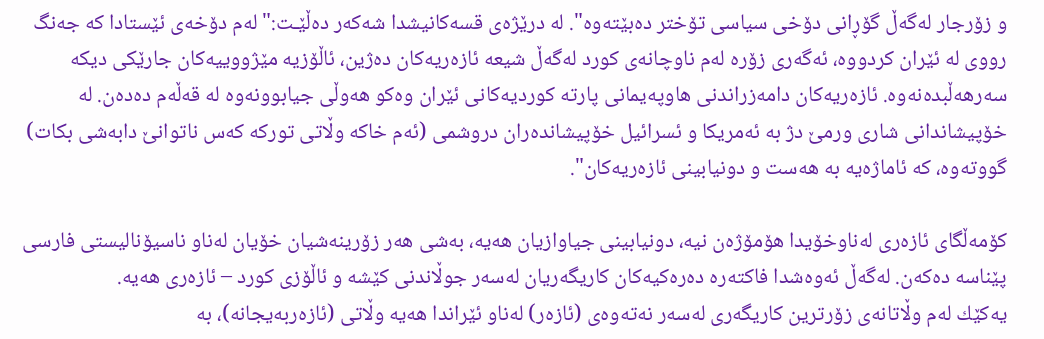و زۆرجار له‌گه‌ڵ گۆڕانی دۆخی سیاسی تۆختر ده‌بێته‌وه‌". له‌ درێژه‌ی قسه‌كانیشدا شه‌كه‌ر ده‌ڵێـت:" له‌م دۆخه‌ی ئێستادا كه‌ جه‌نگ رووی له‌ ئێران كردووه‌، ئه‌گه‌ری زۆره‌ له‌م ناوچانه‌ی كورد له‌گه‌ڵ شیعه‌ ئازه‌ریه‌كان ده‌ژین، ئاڵۆزیه‌ مێژووییه‌كان جارێكی دیكه‌ سه‌رهه‌ڵبده‌نه‌وه‌. ئازه‌ریه‌كان دامه‌زراندنی هاوپه‌یمانی پارته‌ كوردیه‌كانی ئێران وه‌كو هه‌وڵی جیابوونه‌وه‌ له‌ قه‌ڵه‌م ده‌ده‌ن. له‌ خۆپیشاندانی شاری ورمێ دژ به‌ ئه‌مریكا و ئسرائیل خۆپیشانده‌ران دروشمی (ئه‌م خاكه‌ وڵاتی توركه‌ كه‌س ناتوانێ دابه‌شی بكات) گووته‌وه‌، كه‌ ئاماژه‌یه‌ به‌ هه‌ست و دونیابینی ئازه‌ریه‌كان".

كۆمه‌ڵگای ئازه‌ری له‌ناوخۆیدا هۆمۆژه‌ن نیه‌، دونیابینی جیاوازیان هه‌یه‌، به‌شی هه‌ر زۆرینه‌شیان خۆیان له‌ناو ناسیۆنالیستی فارسی پێناسه‌ ده‌كه‌ن. له‌گه‌ڵ ئه‌وه‌شدا فاكته‌ره‌ ده‌ره‌كیه‌كان كاریگه‌ریان له‌سه‌ر جوڵاندنی كێشه‌ و ئاڵۆزی كورد – ئازه‌ری هه‌یه‌.
یه‌كێك له‌م وڵاتانه‌ی زۆرترین كاریگه‌ری له‌سه‌ر نه‌ته‌وه‌ی (ئازه‌ر) له‌ناو ئێراندا هه‌یه‌ وڵاتی (ئازه‌ربه‌یجانه‌)، به‌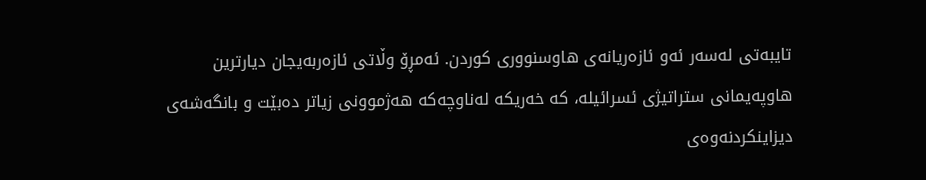تایبه‌تی له‌سه‌ر ئه‌و ئازه‌ریانه‌ی هاوسنووری كوردن. ئه‌مڕۆ وڵاتی ئازه‌ربه‌یجان دیارترین هاوپه‌یمانی ستراتیژی ئسرائیله‌، كه‌ خه‌ریكه‌ له‌ناوچه‌كه‌ هه‌ژموونی زیاتر ده‌بێت و بانگه‌شه‌ی دیزاینكردنه‌وه‌ی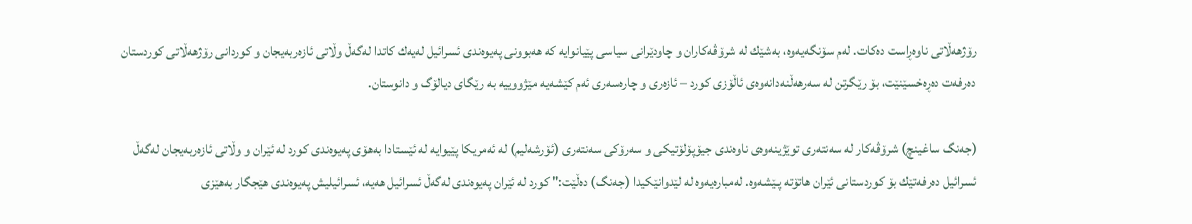رۆژهه‌ڵاتی ناوه‌ڕاست ده‌كات. له‌م سۆنگه‌یه‌وه‌، به‌شێك له‌ شرۆڤه‌كاران و چاودێرانی سیاسی پێیانوایه‌ كه‌ هه‌بوونی په‌یوه‌ندی ئسرائیل له‌یه‌ك كاتدا له‌گه‌ڵ وڵاتی ئازه‌ربه‌یجان و كوردانی رۆژهه‌ڵاتی كوردستان ده‌رفه‌ت ده‌ڕه‌خسێنێت، بۆ رێگرتن له‌ سه‌رهه‌ڵنه‌دانه‌وه‌ی ئاڵۆزی كورد – ئازه‌ری و چاره‌سه‌ری ئه‌م كێشه‌یه‌ مێژووییه‌ به‌ رێگای دیالۆگ و دانوستان.

(جه‌نگ ساغینچ) شرۆڤه‌كار له‌ سه‌نته‌ری توێژینه‌وه‌ی ناوه‌ندی جیۆپۆلۆتیكی و سه‌رۆكی سه‌نته‌ری (ئۆرشه‌لیم) له‌ ئه‌مریكا پێیوایه‌ له‌ ئێستادا به‌هۆی په‌یوه‌ندی كورد له‌ ئێران و وڵاتی ئازه‌ربه‌یجان له‌گه‌ڵ ئسرائیل ده‌رفه‌تێك بۆ كوردستانی ئێران هاتۆته‌ پـ‍ێشه‌وه‌. له‌مباره‌یه‌وه‌ له‌ لێدوانێكیدا (جه‌نگ) ده‌ڵێت:" كورد له‌ ئێران په‌یوه‌ندی له‌گه‌ڵ ئسرائیل هه‌یه‌، ئسرائیلیش په‌یوه‌ندی هێجگار به‌هێزی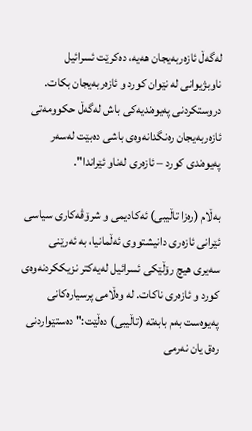له‌گه‌ڵ ئازه‌ربه‌یجان هه‌یه‌، ده‌كرێت ئسرائیل ناوبژیوانی له‌ نێوان كورد و ئازه‌ربه‌یجان بكات. دروستكردنی په‌یوه‌ندیه‌كی باش له‌گه‌ڵ حكوومه‌تی ئازه‌ربه‌یجان ره‌نگدانه‌وه‌ی باشی ده‌بێت له‌سه‌ر په‌یوه‌ندی كورد – ئازه‌ری له‌ناو ئێراندا".

به‌ڵام (ره‌زا تاڵیبی) ئه‌كادیمی و شرۆڤه‌كاری سیاسی ئێرانی ئازه‌ری دانیشتووی ئه‌ڵمانیا، به‌ ئه‌رێنی سه‌یری هیچ رۆڵێكی ئسرائیل له‌یه‌كتر نزیككردنه‌وه‌ی كورد و ئازه‌ری ناكات. له‌ وه‌ڵامی پرسیاره‌كانی په‌یوه‌ست به‌م بابه‌ته‌ (تاڵیبی) ده‌ڵێت:" ده‌ستێواردنی ره‌ق یان نه‌رمی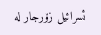ئسرائیل زۆرجار له‌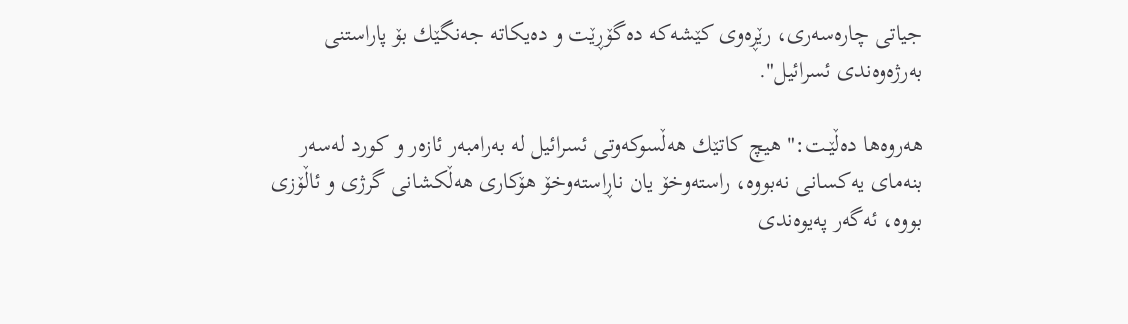جیاتی چاره‌سه‌ری، رێڕه‌وی كێشه‌كه‌ ده‌گۆڕێت و ده‌یكاته‌ جه‌نگێك بۆ پاراستنی به‌رژه‌وه‌ندی ئسرائیل".

هه‌روه‌ها ده‌ڵێـت:" هیچ كاتێك هه‌ڵسوكه‌وتی ئسرائیل له‌ به‌رامبه‌ر ئازه‌ر و كورد له‌سه‌ر بنه‌مای یه‌كسانی نه‌بووه‌، راسته‌وخۆ یان ناڕاسته‌وخۆ هۆكاری هه‌ڵكشانی گرژی و ئاڵۆزی بووه‌، ئه‌گه‌ر په‌یوه‌ندی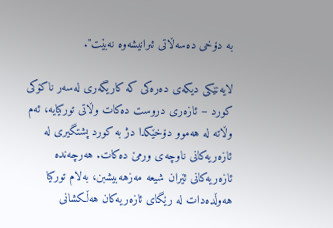به‌ دۆخی ده‌سه‌ڵاتی ئىرانیشه‌وه‌ نه‌بێت".

لایه‌نێكی دیكه‌ی ده‌ره‌كی كه‌ كاریگه‌ری له‌سه‌ر ناكۆكی كورد – ئازه‌ری دروست ده‌كات وڵاتی توركیایه‌، ئه‌م وڵاته‌ له‌ هه‌موو دۆخێكدا دژ به‌ كورد پشتگیری له‌ ئازه‌ریه‌كانی ناوچه‌ی ورمێ ده‌كات. هه‌رچه‌نده‌ ئازه‌ریه‌كانی ئێران شیعه‌ مه‌زهه‌بیشبن، به‌لام توركیا هه‌وڵده‌دات له‌ رێگای ئازه‌ریه‌كان هه‌ڵكشانی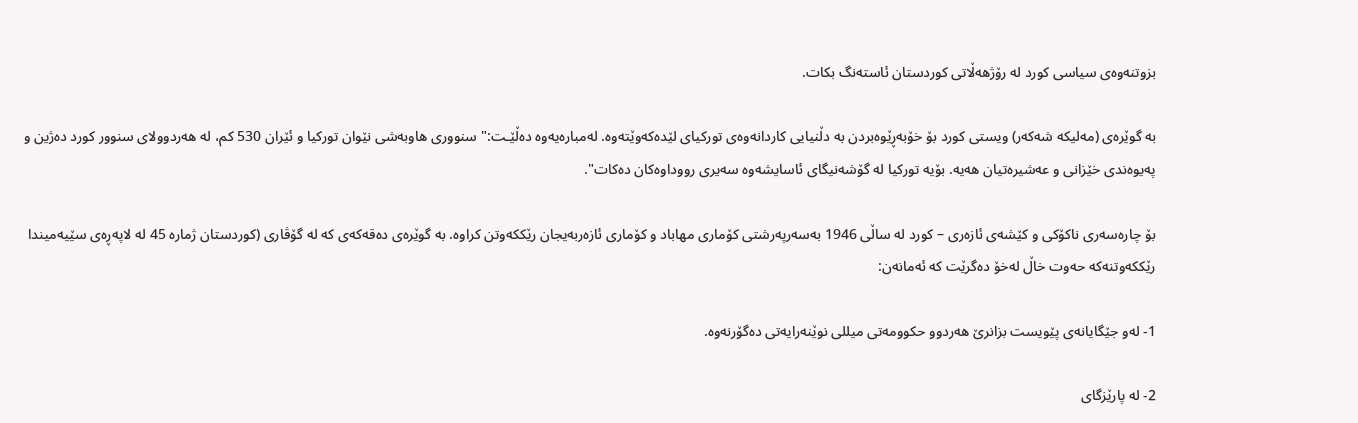بزوتنه‌وه‌ی سیاسی كورد له‌ رۆژهه‌ڵاتی كوردستان ئاسته‌نگ بكات.

به‌ گوێره‌ی (مه‌لیكه‌ شه‌كه‌ر) ویستی كورد بۆ خۆبه‌ڕێوه‌بردن به‌ دڵنیایی كاردانه‌وه‌ی توركیای لێده‌كه‌وێته‌وه‌. له‌مباره‌یه‌وه‌ ده‌ڵێـت:" سنووری هاوبه‌شی نێوان توركیا و ئێران 530 كم، له‌ هه‌ردوولای سنوور كورد ده‌ژین و په‌یوه‌ندی خێزانی و عه‌شیره‌تیان هه‌یه‌. بۆیه‌ توركیا له‌ گۆشه‌نیگای ئاسایشه‌وه‌ سه‌یری رووداوه‌كان ده‌كات".

بۆ چاره‌سه‌ری ناكۆكی و كێشه‌ی ئازه‌ری – كورد له‌ ساڵی 1946 به‌سه‌رپه‌رشتی كۆماری مهاباد و كۆماری ئازه‌ربه‌یجان رێككه‌وتن كراوه‌. به‌ گوێره‌ی ده‌قه‌كه‌ی كه‌ له‌ گۆڤاری (كوردستان ژماره‌ 45 له‌ لاپه‌ڕه‌ی سێیه‌میندا رێككه‌وتنه‌كه‌ حه‌وت خاڵ له‌خۆ ده‌گرێت كه‌ ئه‌مانه‌ن:

1- لەو جێگایانەی پێویست بزانرێ هەردوو حکوومەتی میللی نوێنەرایه‌تی دەگۆرنەوە.

2- لە پارێزگای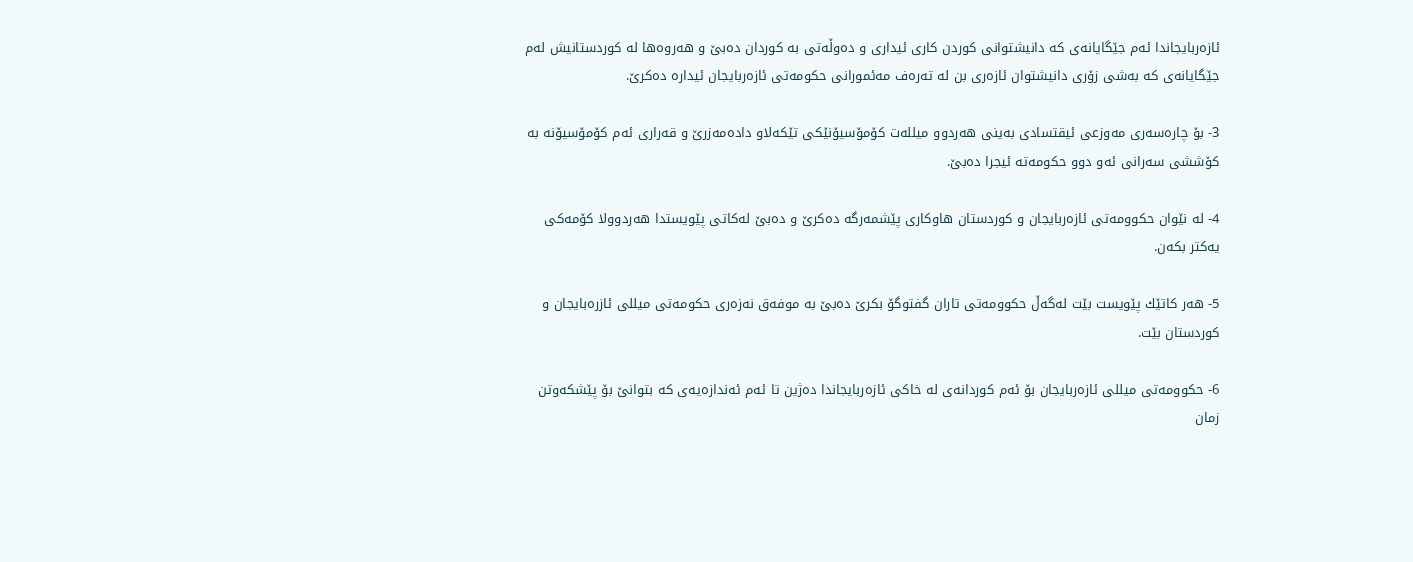ئازەربایجاندا ئەم جێگایانەی کە دانیشتوانی کوردن کاری ئیداری و دەوڵەتی بە کوردان دەبێ و هەروەها لە کوردستانیش لەم جێگایانەی کە بەشی زۆری دانیشتوان ئازەری بن لە تەرەف مەئمورانی حکومەتی ئازەربایجان ئیدارە دەکرێ.

3- بۆ چاره‌سه‌ری مەوزعی ئیقتسادی بەینی هەردوو میللەت کۆمۆسیۆنێکی تێکەلاو دادەمەزرێ و قەراری ئەم کۆمۆسیۆنە بە کۆششی سەرانی ئەو دوو حکومەتە ئیجرا دەبێ.

4- لە نێوان حکوومەتی ئازەربایجان و کوردستان هاوکاری پێشمەرگە دەکرێ و دەبێ له‌كاتی پێویستدا هه‌ردوولا كۆمه‌كی یه‌كتر بكه‌ن.

5- هەر کاتێك پێویست بێت لەگەڵ حکوومەتی تاران گفتوگۆ بکرێ دەبێ بە موفەق نەزەری حکومەتی میللی ئازرەبایجان و کوردستان بێت.

6- حکوومەتی میللی ئازەربایجان بۆ ئەم کوردانەی لە خاکی ئازەربایجاندا دەژین تا ئەم ئەندازەیەی کە بتوانێ بۆ پێشکەوتن زمان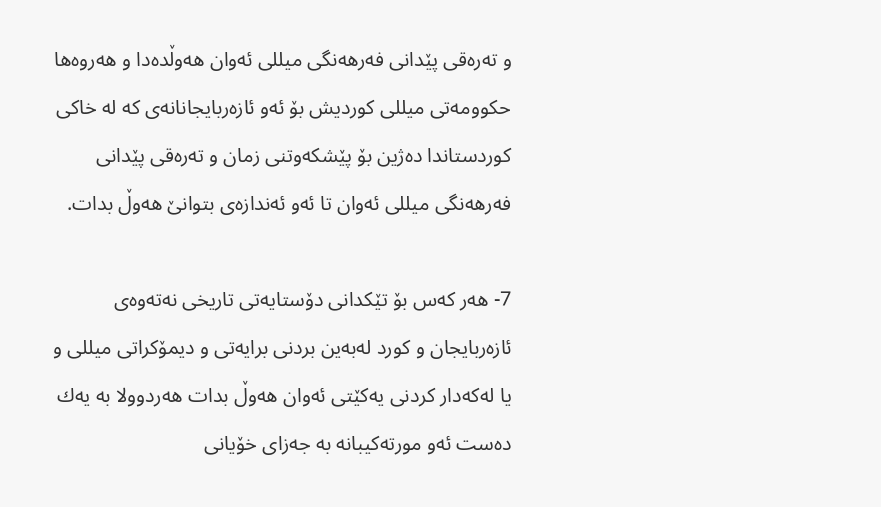و تەرەقی پێدانی فەرهەنگی میللی ئه‌وان هەوڵدەدا و هەروەها حکوومەتی میللی کوردیش بۆ ئەو ئازەربایجانانەی کە لە خاکی کوردستاندا دەژین بۆ پێشکەوتنی زمان و تەرەقی پێدانی فەرهەنگی میللی ئەوان تا ئەو ئەندازەی بتوانێ هەوڵ بدات.

7- هەر کەس بۆ تێکدانی دۆستایەتی تاریخی نەتەوەی ئازەربایجان و کورد لەبەین بردنی برایەتی و دیمۆکراتی میللی و یا لەکەدار کردنی یەکێتی ئه‌وان هەوڵ بدات هەردوولا بە یەك دەست ئەو مورتەکیبانە بە جەزای خۆیانی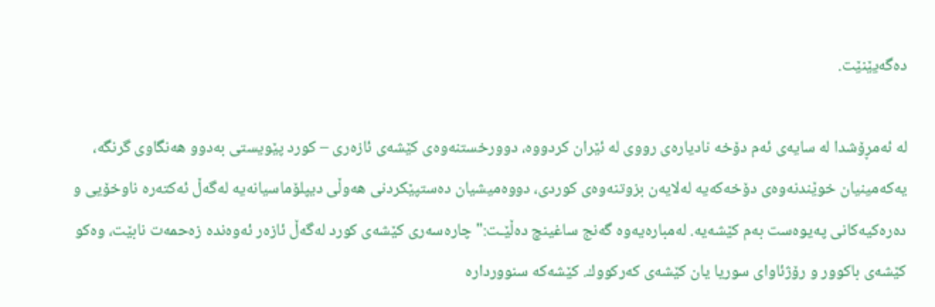دەگەیێنێت.

له‌ ئه‌مڕۆشدا له‌ سایه‌ی ئه‌م دۆخه‌ نادیاره‌ی رووی له‌ ئێران كردووه‌، دوورخستنه‌وه‌ی كێشه‌ی ئازه‌ری – كورد پێویستی به‌دوو هه‌نگاوی گرنگه‌، یه‌كه‌مینیان خوێندنه‌وه‌ی دۆخه‌كه‌یه‌ له‌لایه‌ن بزوتنه‌وه‌ی كوردی، دووه‌میشیان ده‌ستپێكردنی هه‌وڵی دیپلۆماسیانه‌یه‌ له‌گه‌ڵ ئه‌كته‌ره‌ ناوخۆیی و ده‌ره‌كیه‌كانی په‌یوه‌ست به‌م كێشه‌یه‌. له‌مباره‌یه‌وه‌ گه‌نج ساغینچ ده‌ڵێـت:" چاره‌سه‌ری كێشه‌ی كورد له‌گه‌ڵ ئازه‌ر ئه‌وه‌نده‌ زه‌حمه‌ت نابێت، وه‌كو كێشه‌ی باكوور و رۆژئاوای سوریا یان كێشه‌ی كه‌ركووك. كێشه‌كه‌ سنوورداره‌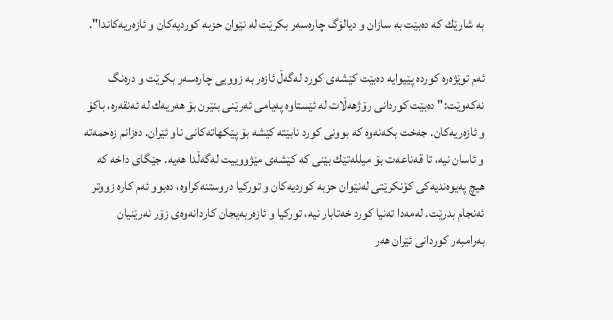به‌ شارێك كه‌ ده‌بێت به‌ سازان و دیالۆگ چاره‌سه‌ر بكرێت له‌ نێوان حزبه‌ كوردیه‌كان و ئازه‌ریه‌كاندا".

ئه‌م توێژه‌ره‌ كورده‌ پێیوایه‌ ده‌بێت كێشه‌ی كورد له‌گه‌ڵ ئازه‌ر به‌ زوویی چاره‌سه‌ر بكرێت و دره‌نگ نه‌كه‌وێت:" ده‌بێت كوردانی رۆژهه‌ڵات له‌ ئێستاوه‌ په‌یامی ئه‌رێنی‌ بنێرن بۆ هه‌ریه‌ك له‌ ئه‌نقه‌ره‌، باكۆ و ئازه‌ریه‌كان. جه‌خت بكه‌نه‌وه‌ كه‌‌ بوونی كورد نابێته‌ كێشه‌ بۆ پێكهاته‌كانی ناو ئێران. ده‌زانم زه‌حمه‌ته‌ و ئاسان نیه‌، تا قه‌ناعه‌ت بۆ میلله‌تێك بێنی كه‌ كێشه‌ی مێژووییت له‌گه‌ڵدا هه‌یه‌. جێگای داخه‌ كه‌ هیچ په‌یوه‌ندیه‌كی كۆنكرێتی له‌نێوان حزبه‌ كوردیه‌كان و توركیا دروستنه‌كراوه‌، ده‌بوو ئه‌م كاره‌ زووتر ئه‌نجام بدرێت. له‌مه‌دا ته‌نیا كورد خه‌تابار نیه‌، توركیا و ئازه‌ربه‌یجان كاردانه‌وه‌ی زۆر نه‌رێنیان به‌رامبه‌ر كوردانی ئێران هه‌ر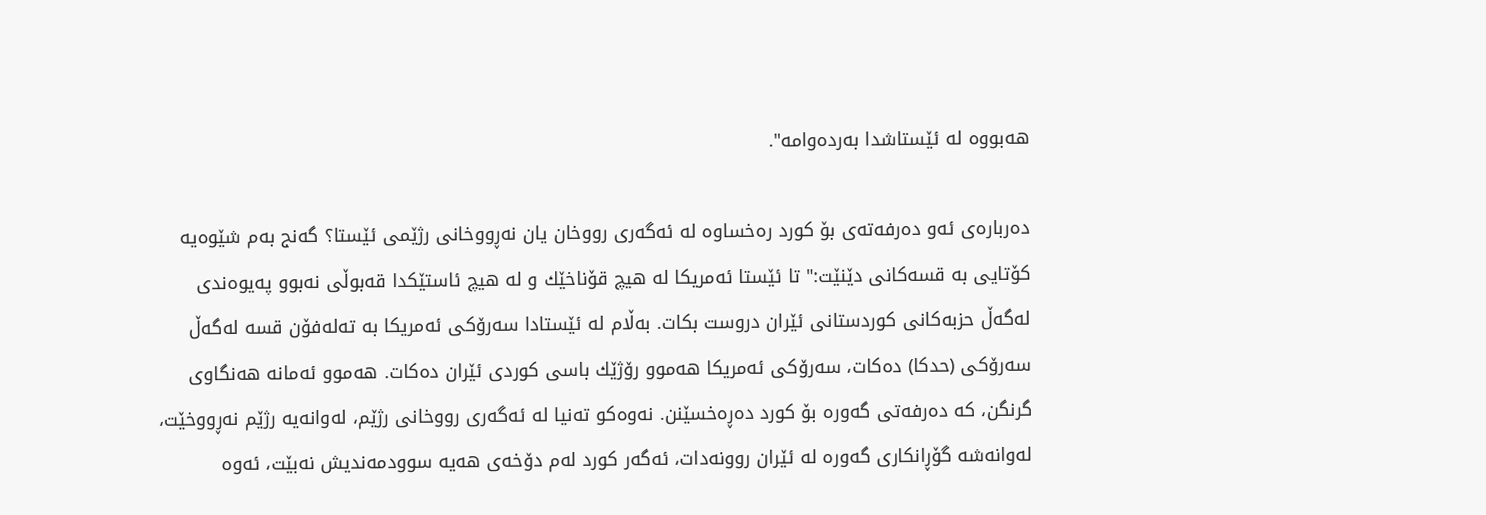هه‌بووه‌ له‌ ئێستاشدا به‌رده‌وامه‌".

ده‌رباره‌ی ئه‌و ده‌رفه‌ته‌ی بۆ كورد ره‌خساوه‌ له‌ ئه‌گه‌ری رووخان یان نه‌ڕووخانی رژێمی ئێستا؟ گه‌نج به‌م شێوه‌یه‌ كۆتایی به‌ قسه‌كانی دێنێت:" تا ئێستا ئه‌مریكا له‌ هیچ قۆناخێك و له‌ هیچ ئاستێكدا قه‌بوڵی نه‌بوو په‌یوه‌ندی له‌گه‌ڵ حزبه‌كانی كوردستانی ئێران دروست بكات. به‌ڵام له‌ ئێستادا سه‌رۆكی ئه‌مریكا به‌ ته‌له‌فۆن قسه‌ له‌گه‌ڵ سه‌رۆكی (حدكا) ده‌كات، سه‌رۆكی ئه‌مریكا هه‌موو رۆژێك باسی كوردی ئێران ده‌كات. هه‌موو ئه‌مانه‌ هه‌نگاوی گرنگن، كه‌ ده‌رفه‌تی گه‌وره‌ بۆ كورد ده‌ڕه‌خسێنن. نه‌وه‌كو ته‌نیا له‌ ئه‌گه‌ری رووخانی رژێم،‌ له‌وانه‌یه‌ رژێم نه‌ڕووخێت، له‌وانه‌شه‌ گۆڕانكاری گه‌وره‌ له‌ ئێران روونه‌دات، ئه‌گه‌ر كورد له‌م دۆخه‌ی هه‌یه‌ سوودمه‌ندیش نه‌بێت، ئه‌وه‌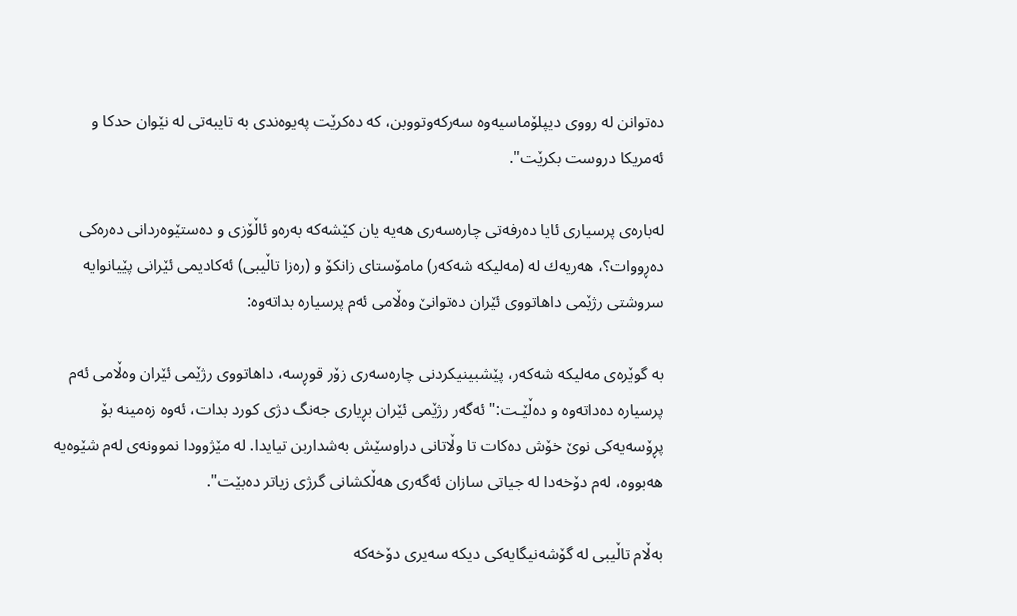ده‌توانن له‌ رووی دیپلۆماسیه‌وه‌ سه‌ركه‌وتووبن، كه‌ ده‌كرێت په‌یوه‌ندی به‌ تایبه‌تی له‌ نێوان حدكا و ئه‌مریكا دروست بكرێت".

له‌باره‌ی پرسیاری ئایا ده‌رفه‌تی چاره‌سه‌ری هه‌یه‌ یان كێشه‌كه‌ به‌ره‌و ئاڵۆزی و ده‌ستێوه‌ردانی ده‌ره‌كی ده‌ڕووات؟، هه‌ریه‌ك له‌ (مه‌لیكه‌ شه‌كه‌ر) مامۆستای زانكۆ و (ره‌زا تاڵیبی) ئه‌كادیمی ئێرانی پێیانوایه‌ سروشتی رژێمی داهاتووی ئێران ده‌توانێ وه‌ڵامی ئه‌م پرسیاره‌ بداته‌وه‌:

به‌ گوێره‌ی مه‌لیكه‌ شه‌كه‌ر، پێشبینیكردنی چاره‌سه‌ری زۆر قوڕسه‌، داهاتووی رژێمی ئێران وه‌ڵامی ئه‌م پرسیاره‌ ده‌داته‌وه‌ و ده‌ڵێـت:" ئه‌گه‌ر رژێمی ئێران بڕیاری جه‌نگ دژی كورد بدات، ئه‌وه‌ زه‌مینه‌ بۆ پڕۆسه‌یه‌كی نوێ خۆش ده‌كات تا وڵاتانی دراوسێش به‌شداربن تیایدا. له‌ مێژوودا نموونه‌ی له‌م شێوه‌یه‌ هه‌بووه‌، له‌م دۆخه‌دا له‌ جیاتی سازان ئه‌گه‌ری هه‌ڵكشانی گرژی زیاتر ده‌بێت".

به‌ڵام تاڵیبی له‌ گۆشه‌نیگایه‌كی دیكه‌ سه‌یری دۆخه‌كه‌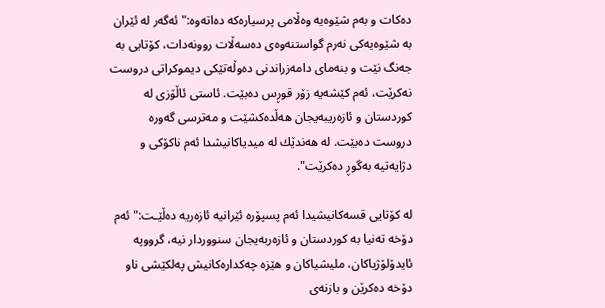ده‌كات و به‌م شێوه‌یه‌ وه‌ڵامی پرسیاره‌كه‌ ده‌اته‌وه‌:" ئه‌گه‌ر له‌ ئێران به‌ شێوه‌یه‌كی نه‌رم گواستنه‌وه‌ی ده‌سه‌ڵات روونه‌دات، كۆتایی به‌ جه‌نگ نێت و بنه‌مای دامه‌زراندنی ده‌وڵه‌تێكی دیموكراتی دروست نه‌كرێت، ئه‌م كێشه‌یه‌ زۆر قوڕس ده‌بێت. ئاستی ئاڵۆزی له‌ كوردستان و ئازه‌ریبه‌یجان هه‌ڵده‌كشێت و مه‌ترسی گه‌وره‌ دروست ده‌بێت. له‌ هه‌ندێك له‌ میدیاكانیشدا ئه‌م ناكۆكی و دژایه‌تیه‌ به‌گوڕ ده‌كرێت".

له‌ كۆتایی قسه‌كانیشیدا ئه‌م پسپۆره‌ ئێرانیه‌ ئازه‌ریه‌ ده‌ڵێـت:" ئه‌م دۆخه‌ ته‌نیا به‌ كوردستان و ئازه‌ربه‌یجان سنووردار نیه‌، گرووپه‌ ئایدۆلۆژیاكان، ملیشیاكان و هێزه‌ چه‌كداره‌كانیش په‌لكێشی ناو دۆخه‌ ده‌كرێن و بازنه‌ی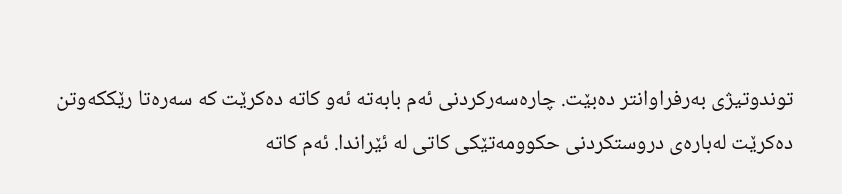توندوتیژی به‌رفراوانتر ده‌بێت. چاره‌سه‌ركردنی ئه‌م بابه‌ته‌ ئه‌و كاته‌ ده‌كرێت كه‌ سه‌ره‌تا رێككه‌وتن ده‌كرێت له‌باره‌ی دروستكردنی حكوومه‌تێكی كاتی له‌ ئێراندا. ئه‌م كاته‌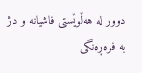دوور له‌ هه‌ڵوێستی فاشیانه‌ و دژ به‌ فره‌ڕه‌نگی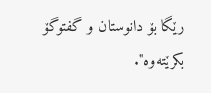رێگا بۆ دانوستان و گفتوگۆ بكرێته‌وه".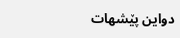دواین پێشهات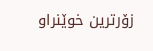زۆرترین خوێنراو